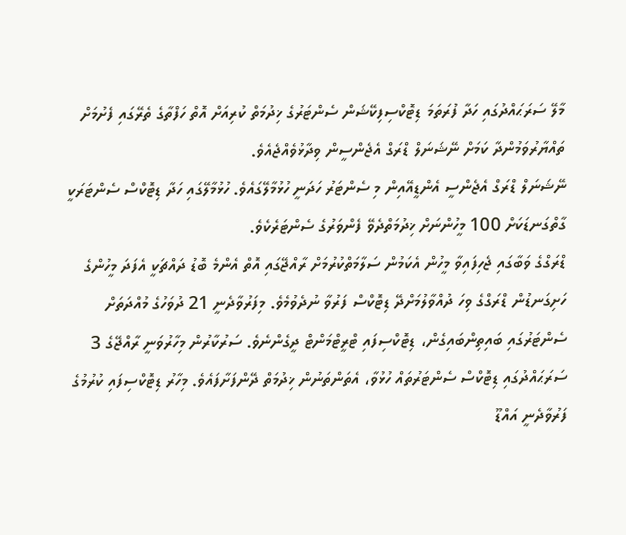މާލޭ ސަރަޙައްދުގައި ހަދާ ފުރަތަމަ ޑިޓޮކްސިފިކޭޝަން ސެންޓަރުގެ ޚިދުމަތް ކުރިއަށް އޮތް ހަފްތާގެ ތެރޭގައި ފެށުމަށް ތައްޔާރުވަމުންދާ ކަމަށް ނޭޝަނަލް ޑްރަގް އެޖެންސީން ވިދާޅުވެއްޖެއެވެ.
ނޭޝަނަލް ޑްރަގް އެޖެންސީ އެންޑީއޭއިން މި ސެންޓަރު ހަދަނީ ހުޅުމާލޭގައެވެ. ހުޅުމާލޭގައި ހަދާ ޑިޓޮކްސް ސެންޓަރަކީ ގާތްގަނޑަކަށް 100 މީހުންނަށް ޚިދުމަތްދެވޭ ފެންވަރުގެ ސެންޓަރެކެވެ.
ޑްރަގްގެ ވަބާގައި ޖެހިފައިވާ މީހުން އެކަމުން ސަލާމަތްކުރުމަށް ރާއްޖޭގައި އޮތް އެންމެ ބޮޑު ދައްޗަކީ އެފަދަ މީހުންގެ ހަށިގަނޑުން ޑްރަގްގެ ވިހަ ދުއްވާލުމަށްދޭ ޑިޓޮކްސް ފަރުވާ ނުދެވުމެވެ. މިފަރުވާދެނީ 21 ދުވަހުގެ މުއްދަތަށް ސެންޓަރުގައި ބައިތިންބައިގެން، ޑިޓޮކްސިފައި ޓްރީޓްމަންޓް ދީގެންނެވެ. ސަރުކާރުން މިހާރުވަނީ ރާއްޖޭގެ 3 ސަރަޙައްދުގައި ޑިޓޮކްސް ސެންޓަރުތައް ހުޅުވާ، އެތަންތަނުން ޚިދުމަތް ދޭންފަށާފައެވެ. މިހާރު ޑިޓޮކްސިފައި ކުރުމުގެ ފަރުވާދެނީ އައްޑޫ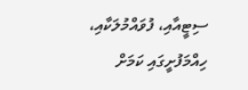ސިޓީއާއި، ފުވައްމުލަކާއި، ހިއްމަފުށީގައި ކަމަށް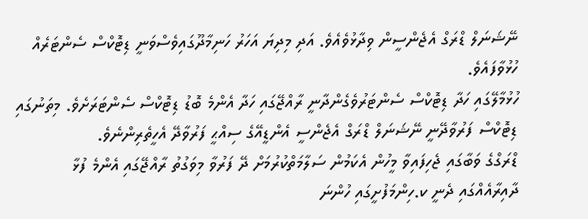ނޭޝަނަލް ޑްރަގް އެޖެންސީން ވިދާޅުވެއެވެ. އަދި މިދިޔަ އަހަރު ހަނިމާދޫގައިވެސްވަނީ ޑިޓޮކްސް ސެންޓަރެއް ހުޅުވާފައެވެ.
ހުޅުމާލޭގައި ހަދާ ޑިޓޮކްސް ސެންޓަރުވެގެންދާނީ ރާއްޖޭގައި ހަދާ އެންމެ ބޮޑު ޑިޓޮކްސް ސެންޓަރަށެވެ. މިތަނުގައި ޑިޓޮކްސް ފަރުވާދޭނީ ނޭޝަނަލް ޑްރަގް އެޖެންސީ އެންޑީއޭގެ ސިއްޙީ ފަރުވާދޭ އެހީތެރިންނެވެ.
ޑްރަގްގެ ވަބާގައި ޖެހިފައިވާ މީހުން އެކަމުން ސަލާމަތްކުރުމަށް ދޭ ފަރުވާ މިވަގުތު ރާއްޖޭގައި އެންމެ ފުޅާ ދާއިރާއެއްގައި ދެނީ ކ.ހިންމަފުށީގައި ހުންނަ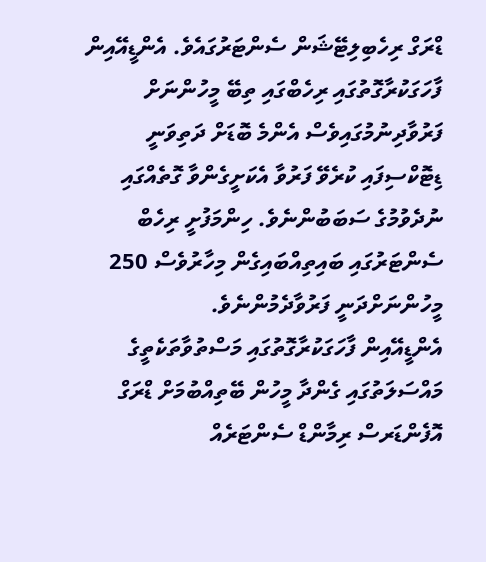ޑްރަގް ރިހެބިލިޓޭޝަން ސެންޓަރުގައެވެ. އެންޑީއޭއިން ފާހަގަކުރާގޮތުގައި ރިހެބްގައި ތިބޭ މީހުންނަށް ފަރުވާދިނުމުގައިވެސް އެންމެ ބޮޑަށް ދަތިވަނީ ޑިޓޮކްސިފައި ކުރެވޭ ފަރުވާ އެކަށީގެންވާ ގޮތެއްގައި ނުދެވުމުގެ ސަބަބުންނެވެ. ހިންމަފުށީ ރިހެބް ސެންޓަރުގައި ބައިތިއްބައިގެން މިހާރުވެސް 250 މީހުންނަށްދަނީ ފަރުވާދެމުންނެވެ.
އެންޑީއޭއިން ފާހަގަކުރާގޮތުގައި މަސްތުވާތަކެތީގެ މައްސަލަތުގައި ގެންދާ މީހުން ބޭތިއްބުމަށް ޑްރަގް އޮފެންޑަރސް ރިމާންޑް ސެންޓަރެއް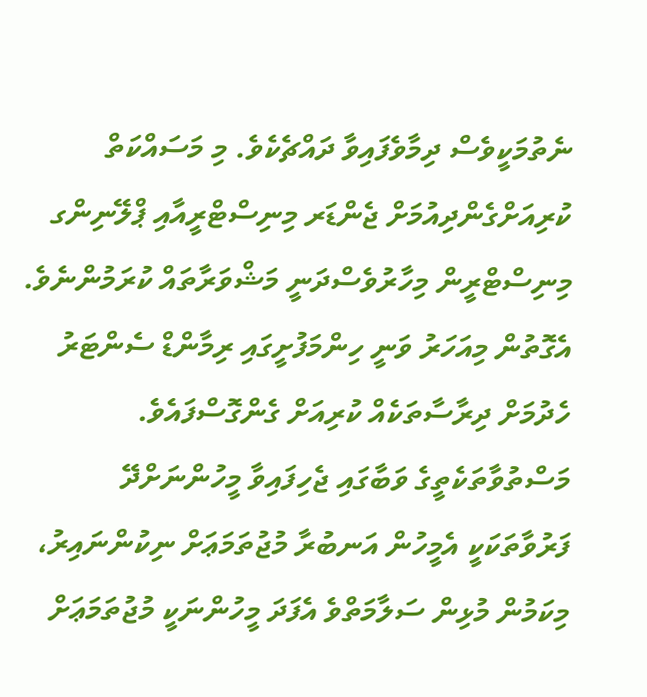ނެތުމަކީވެސް ދިމާވެފައިވާ ދައްޗެކެވެ. މި މަސައްކަތް ކުރިއަށްގެންދިއުމަށް ޖެންޑަރ މިނިސްޓްރީއާއި ޕްލޭނިންގ މިނިސްޓްރީން މިހާރުވެސްދަނީ މަޝްވަރާތައް ކުރަމުންނެވެ. އެގޮތުން މިއަހަރު ވަނީ ހިންމަފުށީގައި ރިމާންޑް ސެންޓަރު ހެދުމަށް ދިރާސާތަކެއް ކުރިއަށް ގެންގޮސްފައެވެ.
މަސްތުވާތަކެތީގެ ވަބާގައި ޖެހިފައިވާ މީހުންނަށްދޭ ފަރުވާތަކަކީ އެމީހުން އަނބުރާ މުޖުތަމަޢަށް ނިކުންނައިރު، މިކަމުން މުޅިން ސަލާމަތްވެ އެފަދަ މީހުންނަކީ މުޖުތަމަޢަށް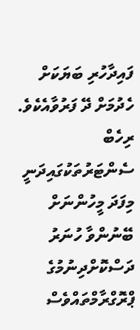ފައިދާހުރި ބަޔަކަށް ހެދުމަށް ދޭ ފަރުވާއެކެވެ. ރިހެބް ސެންޓަރުތަކުގައިދަނީ މިފަދަ މީހުންނަށް ބޭނުންވާ ހުނަރު ދަސްކޮށްދިނުމުގެ ޕްރޮގްރާމްތައްވެސް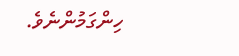ހިންގަމުންނެވެ.